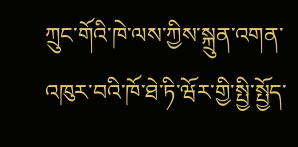ཀྲུང་གོའི་ཁེ་ལས་ཀྱིས་སྐྲུན་འགན་འཁུར་བའི་ཁོ་ཐེ་ཏི་ཝོར་གྱི་སྤྱི་སྤྱོད་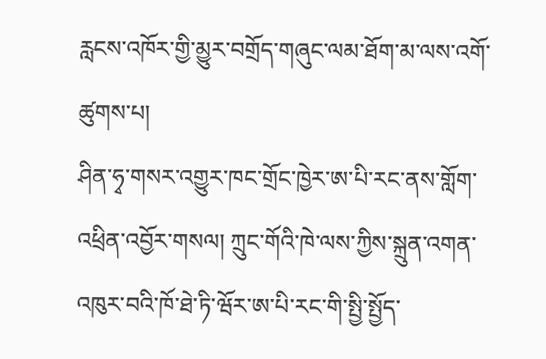རླངས་འཁོར་གྱི་མྱུར་བགྲོད་གཞུང་ལམ་ཐོག་མ་ལས་འགོ་ཚུགས་པ།
ཤིན་ཧྭ་གསར་འགྱུར་ཁང་གྲོང་ཁྱེར་ཨ་པི་རང་ནས་གློག་འཕྲིན་འབྱོར་གསལ། ཀྲུང་གོའི་ཁེ་ལས་ཀྱིས་སྐྲུན་འགན་འཁུར་བའི་ཁོ་ཐེ་ཏི་ཝོར་ཨ་པི་རང་གི་སྤྱི་སྤྱོད་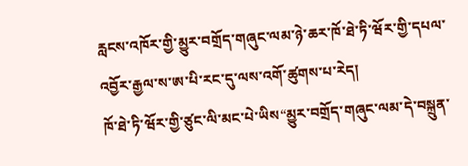རླངས་འཁོར་གྱི་མྱུར་བགྲོད་གཞུང་ལམ་ཉེ་ཆར་ཁོ་ཐེ་ཏི་ཝོར་གྱི་དཔལ་འབྱོར་རྒྱལ་ས་ཨ་པི་རང་དུ་ལས་འགོ་ཚུགས་པ་རེད།
ཁོ་ཐེ་ཏི་ཝོར་གྱི་ཙུང་ལི་མང་པེ་ཡིས“མྱུར་བགྲོད་གཞུང་ལམ་དེ་བསྐྲུན་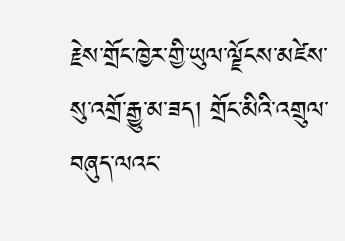རྗེས་གྲོང་ཁྱེར་གྱི་ཡུལ་ལྗོངས་མཛེས་སུ་འགྲོ་རྒྱུ་མ་ཟད། གྲོང་མིའི་འགྲུལ་བཞུད་ལའང་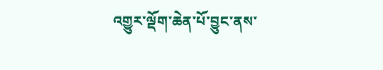འགྱུར་ལྡོག་ཆེན་པོ་བྱུང་ནས་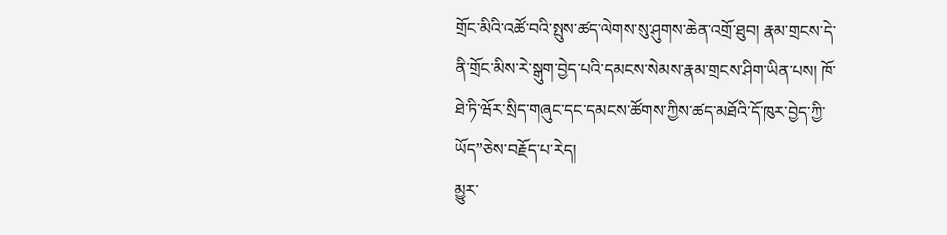གྲོང་མིའི་འཚོ་བའི་སྤུས་ཚད་ལེགས་སུ་ཤུགས་ཆེན་འགྲོ་ཐུབ། རྣམ་གྲངས་དེ་ནི་གྲོང་མིས་རེ་སྒུག་བྱེད་པའི་དམངས་སེམས་རྣམ་གྲངས་ཤིག་ཡིན་པས། ཁོ་ཐེ་ཏི་ཝོར་སྲིད་གཞུང་དང་དམངས་ཚོགས་ཀྱིས་ཚད་མཐོའི་དོ་ཁུར་བྱེད་ཀྱི་ཡོད”ཅེས་བརྗོད་པ་རེད།
མྱུར་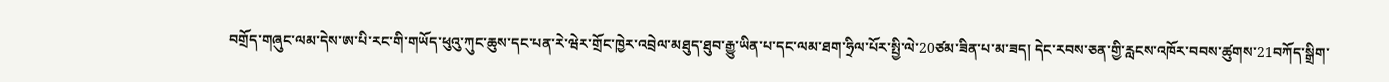བགྲོད་གཞུང་ལམ་དེས་ཨ་པི་རང་གི་གཡོད་ཕུའུ་ཀུང་ཆུས་དང་པན་རེ་ཝེར་གྲོང་ཁྱེར་འབྲེལ་མཐུད་ཐུབ་རྒྱུ་ཡིན་པ་དང་ལམ་ཐག་ཧྲིལ་པོར་སྤྱི་ལེ་20ཙམ་ཟིན་པ་མ་ཟད། དེང་རབས་ཅན་གྱི་རླངས་འཁོར་བབས་ཚུགས་21བཀོད་སྒྲིག་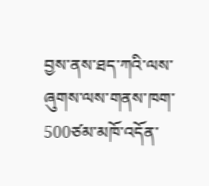བྱས་ནས་ཐད་ཀའི་ལས་ཞུགས་ལས་གནས་ཁག་500ཙམ་མཁོ་འདོན་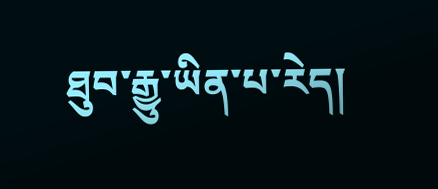ཐུབ་རྒྱུ་ཡིན་པ་རེད།